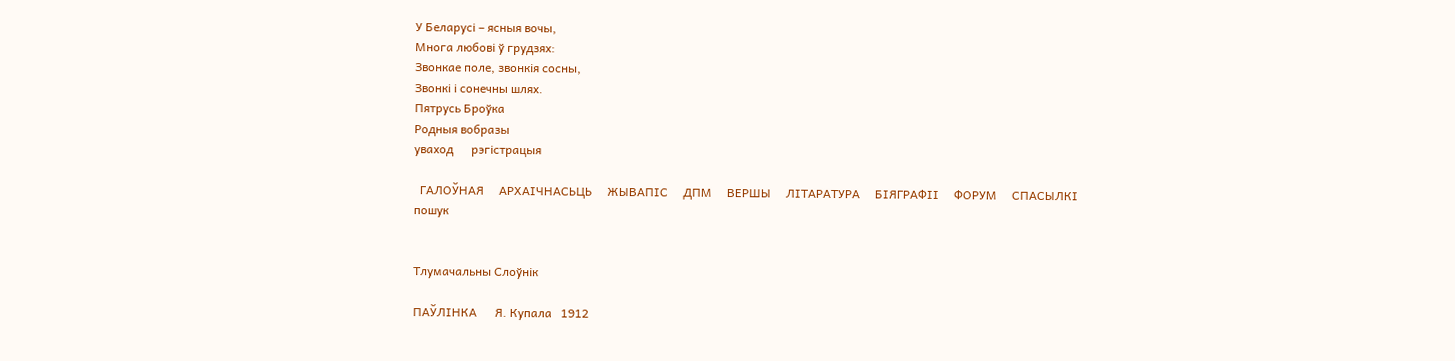У Беларусі – ясныя вочы,
Многа любові ў грудзях:
Звонкае поле, звонкія сосны,
Звонкі і сонечны шлях.
Пятрусь Броўка
Родныя вобразы
уваход      рэгiстрацыя

  ГАЛОЎНАЯ     АРХАІЧНАСЬЦЬ     ЖЫВАПІС     ДПМ     ВЕРШЫ     ЛІТАРАТУРА     БІЯГРАФІІ     ФОРУМ     СПАСЫЛКІ
пошук


Тлумачальны Слоўнік

ПАЎЛІНКА      Я. Купала   1912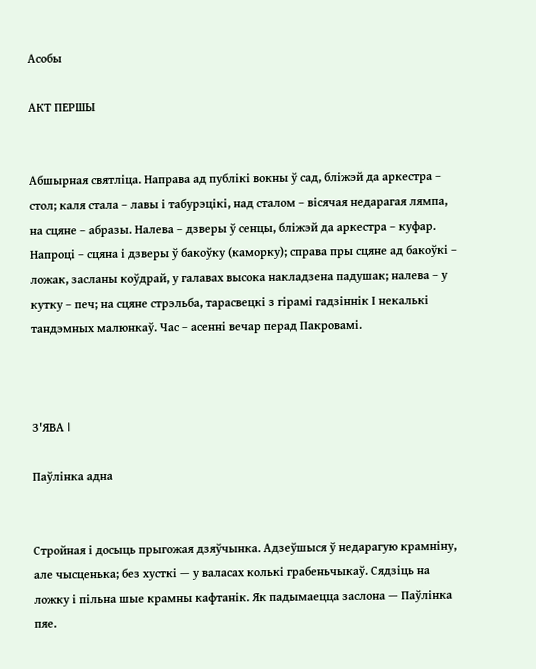Асобы

АКТ ПЕРШЫ


Абшырная святліца. Направа ад публікі вокны ў сад, бліжэй да аркестра – стол; каля стала – лавы і табурэцікі, над сталом – вісячая недарагая лямпа, на сцяне – абразы. Налева – дзверы ў сенцы, бліжэй да аркестра – куфар. Напроці – сцяна і дзверы ў бакоўку (каморку); справа пры сцяне ад бакоўкі – ложак, засланы коўдрай, у галавах высока накладзена падушак; налева – у кутку – печ; на сцяне стрэльба, тарасвецкі з гірамі гадзіннік І некалькі тандэмных малюнкаў. Час – асенні вечар перад Пакровамі.



З'ЯВА I

Паўлінка адна


Стройная і досыць прыгожая дзяўчынка. Адзеўшыся ў недарагую крамніну, але чысценька; без хусткі — у валасах колькі грабеньчыкаў. Сядзіць на ложку і пільна шые крамны кафтанік. Як падымаецца заслона — Паўлінка пяе.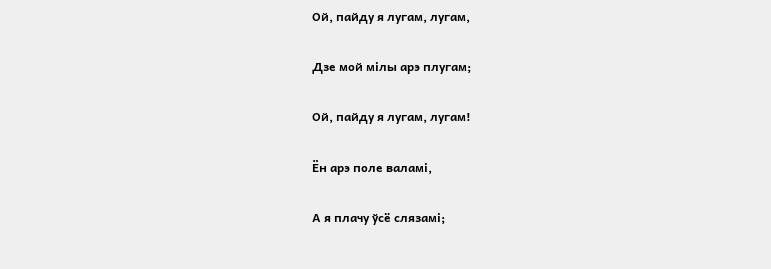Ой, пайду я лугам, лугам,

Дзе мой мілы арэ плугам;

Ой, пайду я лугам, лугам!

Ён арэ поле валамі,

А я плачу ўсё слязамі;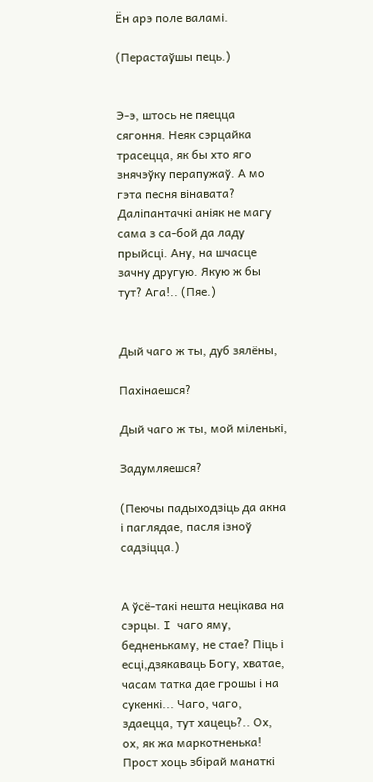Ён арэ поле валамі.

(Перастаўшы пець.)


Э-э, штось не пяецца сягоння. Неяк сэрцайка трасецца, як бы хто яго знячэўку перапужаў. А мо гэта песня вінавата? Даліпантачкі аніяк не магу сама з са-бой да ладу прыйсці. Ану, на шчасце зачну другую. Якую ж бы тут? Ага!.. (Пяе.)


Дый чаго ж ты, дуб зялёны,

Пахінаешся?

Дый чаго ж ты, мой міленькі,

Задумляешся?

(Пеючы падыходзіць да акна і паглядае, пасля ізноў садзіцца.)


А ўсё-такі нешта нецікава на сэрцы. I чаго яму, бедненькаму, не стае? Піць і есці,дзякаваць Богу, хватае, часам татка дае грошы і на сукенкі... Чаго, чаго, здаецца, тут хацець?.. Ох, ох, як жа маркотненька! Прост хоць збірай манаткі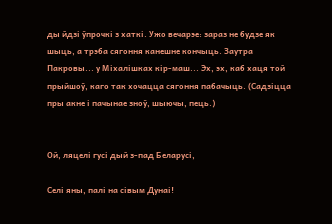ды йдзі ўпрочкі з хаткі. Ужо вечарэе: зараз не будзе як шыць, а трэба сягоння канешне кончыць. Заутра Пакровы... у Міхалішках кір-маш... Эх, эх, каб хаця той прыйшоў, каго так хочацца сягоння пабачыць. (Садзіцца пры акне і пачынае зноў, шыючы, пець.)


Ой, ляцелі гусі дый з-пад Беларусі,

Селі яны, палі на сівым Дунаі!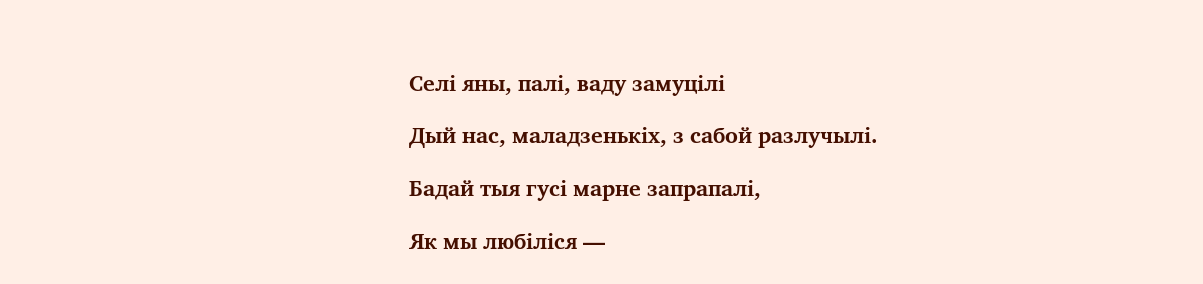Селі яны, палі, ваду замуцілі

Дый нас, маладзенькіх, з сабой разлучылі.

Бадай тыя гусі марне запрапалі,

Як мы любіліся —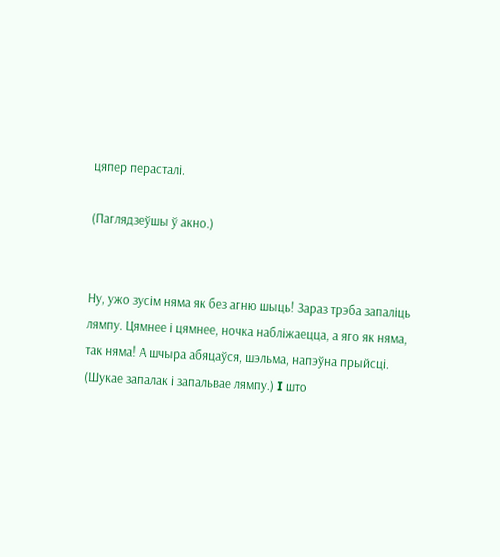цяпер перасталі.

(Паглядзеўшы ў акно.)


Ну, ужо зусім няма як без агню шыць! Зараз трэба запаліць лямпу. Цямнее і цямнее, ночка набліжаецца, а яго як няма, так няма! А шчыра абяцаўся, шэльма, напэўна прыйсці. (Шукае запалак і запальвае лямпу.) I што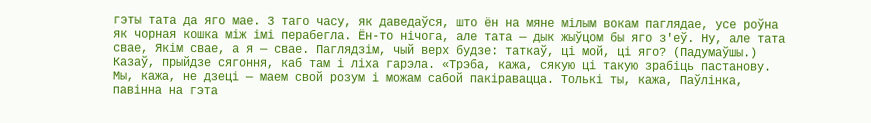гэты тата да яго мае. 3 таго часу, як даведаўся, што ён на мяне мілым вокам паглядае, усе роўна як чорная кошка між імі перабегла. Ён-то нічога, але тата — дык жыўцом бы яго з'еў. Ну, але тата свае, Якім свае, а я — свае. Паглядзім, чый верх будзе: таткаў, ці мой, ці яго? (Падумаўшы.) Казаў, прыйдзе сягоння, каб там і ліха гарэла. «Трэба, кажа, сякую ці такую зрабіць пастанову. Мы, кажа, не дзеці — маем свой розум і можам сабой пакіравацца. Толькі ты, кажа, Паўлінка, павінна на гэта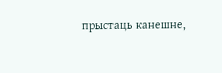прыстаць канешне,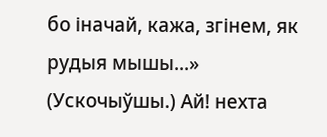бо іначай, кажа, згінем, як рудыя мышы...» (Ускочыўшы.) Ай! нехта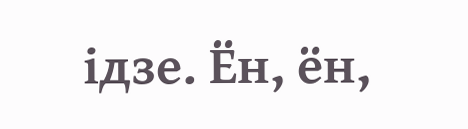ідзе. Ён, ён,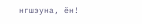нгшэуна, ён!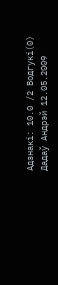Адзнакi: 10.0 /2 Водгукі(0)
Дадаў Андрэй 12.05.2009